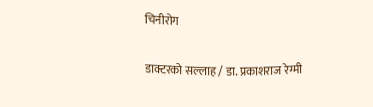चिनीरोग

डाक्टरको सल्लाह / डा. प्रकाशराज रेग्मी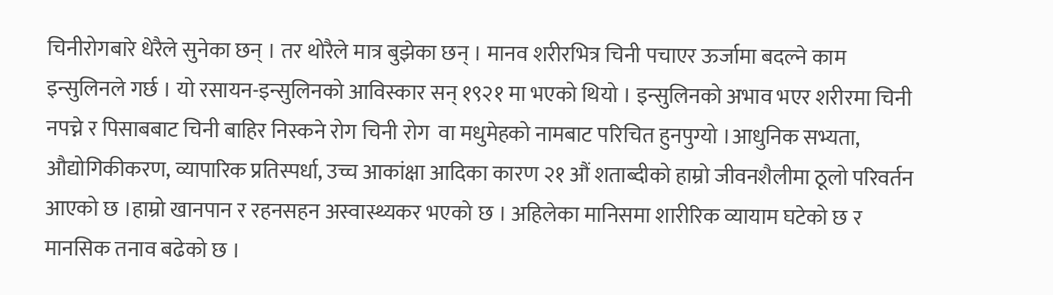चिनीरोगबारे धेरैले सुनेका छन् । तर थोरैले मात्र बुझेका छन् । मानव शरीरभित्र चिनी पचाएर ऊर्जामा बदल्ने काम इन्सुलिनले गर्छ । यो रसायन-इन्सुलिनको आविस्कार सन् १९२१ मा भएको थियो । इन्सुलिनको अभाव भएर शरीरमा चिनी नपच्ने र पिसाबबाट चिनी बाहिर निस्कने रोग चिनी रोग  वा मधुमेहको नामबाट परिचित हुनपुग्यो ।आधुनिक सभ्यता, औद्योगिकीकरण, व्यापारिक प्रतिस्पर्धा, उच्च आकांक्षा आदिका कारण २१ औं शताब्दीको हाम्रो जीवनशैलीमा ठूलो परिवर्तन आएको छ ।हाम्रो खानपान र रहनसहन अस्वास्थ्यकर भएको छ । अहिलेका मानिसमा शारीरिक व्यायाम घटेको छ र मानसिक तनाव बढेको छ ।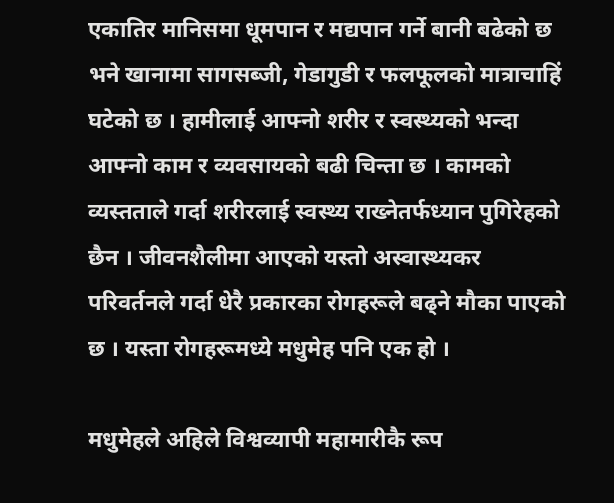एकातिर मानिसमा धूमपान र मद्यपान गर्ने बानी बढेको छ भने खानामा सागसब्जी, गेडागुडी र फलफूलको मात्राचाहिं घटेको छ । हामीलाई आफ्नो शरीर र स्वस्थ्यको भन्दा आफ्नो काम र व्यवसायको बढी चिन्ता छ । कामको व्यस्तताले गर्दा शरीरलाई स्वस्थ्य राख्नेतर्फध्यान पुगिरेहको छैन । जीवनशैलीमा आएको यस्तो अस्वास्थ्यकर परिवर्तनले गर्दा धेरै प्रकारका रोगहरूले बढ्ने मौका पाएको छ । यस्ता रोगहरूमध्ये मधुमेह पनि एक हो ।

मधुमेहले अहिले विश्वव्यापी महामारीकै रूप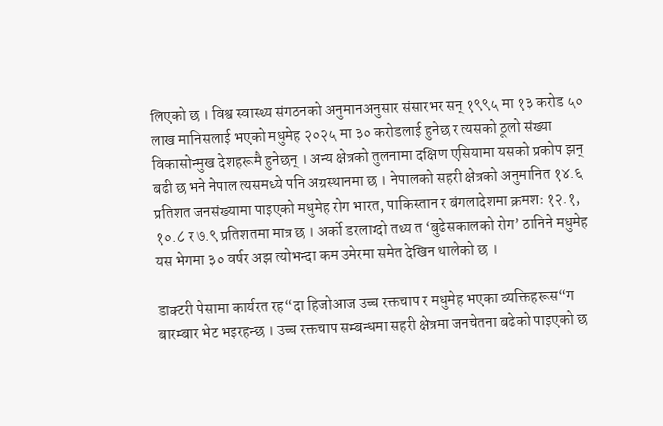लिएको छ । विश्व स्वास्थ्य संगठनको अनुमानअनुसार संसारभर सन् १९९५ मा १३ करोड ५० लाख मानिसलाई भएको मधुमेह २०२५ मा ३० करोडलाई हुनेछ र त्यसको ठूलो संख्या विकासोन्मुख देशहरूमै हुनेछन् । अन्य क्षेत्रको तुलनामा दक्षिण एसियामा यसको प्रकोप झन् बढी छ भने नेपाल त्यसमध्ये पनि अग्रस्थानमा छ । नेपालको सहरी क्षेत्रको अनुमानित १४.६ प्रतिशत जनसंख्यामा पाइएको मधुमेह रोग भारत, पाकिस्तान र बंगलादेशमा क्रमशः १२.१, १०.८ र ७.९ प्रतिशतमा मात्र छ । अर्को डरलाग्दो तथ्य त ‘बुढेसकालको रोग’ ठानिने मधुमेह यस भेगमा ३० वर्षर अझ त्योभन्दा कम उमेरमा समेत देखिन थालेको छ ।

डाक्टरी पेसामा कार्यरत रह“दा हिजोआज उच्च रक्तचाप र मधुमेह भएका व्यक्तिहरूस“ग बारम्बार भेट भइरहन्छ । उच्च रक्तचाप सम्बन्धमा सहरी क्षेत्रमा जनचेतना बढेको पाइएको छ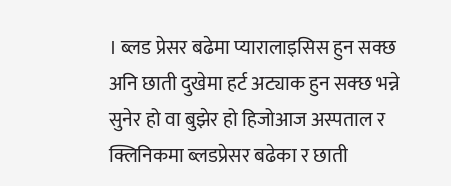। ब्लड प्रेसर बढेमा प्यारालाइसिस हुन सक्छ अनि छाती दुखेमा हर्ट अट्याक हुन सक्छ भन्ने सुनेर हो वा बुझेर हो हिजोआज अस्पताल र क्लिनिकमा ब्लडप्रेसर बढेका र छाती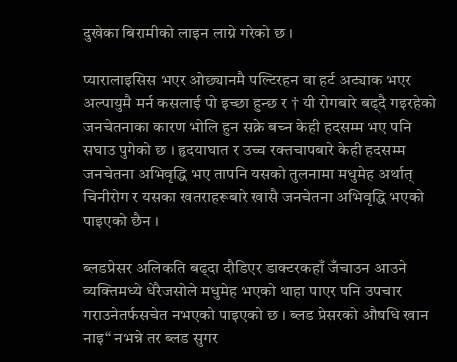दुखेका बिरामीको लाइन लाग्ने गरेको छ ।

प्यारालाइसिस भएर ओछ्यानमै पल्टिरहन वा हर्ट अट्याक भएर अल्पायुमै मर्न कसलाई पो इच्छा हुन्छ र † यी रोगबारे बढ्दै गइरहेको जनचेतनाका कारण भोलि हुन सक्ने बच्न केही हदसम्म भए पनि सघाउ पुगेको छ । हृदयाघात र उच्च रक्तचापबारे केही हदसम्म जनचेतना अभिवृद्धि भए तापनि यसको तुलनामा मधुमेह अर्थात् चिनीरोग र यसका खतराहरूबारे खासै जनचेतना अभिवृद्धि भएको पाइएको छैन ।

ब्लडप्रेसर अलिकति बढ्दा दौडिएर डाक्टरकहाँ जँचाउन आउने व्यक्तिमध्ये धेरैजसोले मधुमेह भएको थाहा पाएर पनि उपचार गराउनेतर्फसचेत नभएको पाइएको छ । ब्लड प्रेसरको औषधि खान नाइ“ नभन्ने तर ब्लड सुगर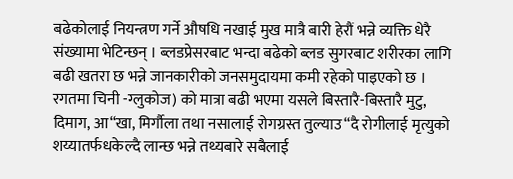बढेकोलाई नियन्त्रण गर्ने औषधि नखाई मुख मात्रै बारी हेरौं भन्ने व्यक्ति धेरै संख्यामा भेटिन्छन् । ब्लडप्रेसरबाट भन्दा बढेको ब्लड सुगरबाट शरीरका लागि बढी खतरा छ भन्ने जानकारीको जनसमुदायमा कमी रहेको पाइएको छ । रगतमा चिनी -ग्लुकोज) को मात्रा बढी भएमा यसले बिस्तारै-बिस्तारै मुटु, दिमाग, आ“खा, मिर्गौला तथा नसालाई रोगग्रस्त तुल्याउ“दै रोगीलाई मृत्युको शय्यातर्फधकेल्दै लान्छ भन्ने तथ्यबारे सबैलाई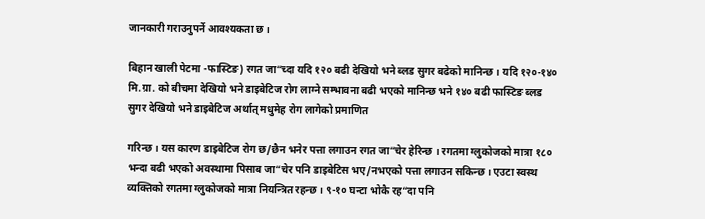जानकारी गराउनुपर्ने आवश्यकता छ ।

बिहान खाली पेटमा -फास्टिङ) रगत जा“च्दा यदि १२० बढी देखियो भने ब्लड सुगर बढेको मानिन्छ । यदि १२०-१४० मि.ग्रा. को बीचमा देखियो भने डाइबेटिज रोग लाग्ने सम्भावना बढी भएको मानिन्छ भने १४० बढी फास्टिङ ब्लड सुगर देखियो भने डाइबेटिज अर्थात् मधुमेह रोग लागेको प्रमाणित

गरिन्छ । यस कारण डाइबेटिज रोग छ/छैन भनेर पत्ता लगाउन रगत जा“चेर हेरिन्छ । रगतमा ग्लुकोजको मात्रा १८० भन्दा बढी भएको अवस्थामा पिसाब जा“चेर पनि डाइबेटिस भए/नभएको पत्ता लगाउन सकिन्छ । एउटा स्वस्थ व्यक्तिको रगतमा ग्लुकोजको मात्रा नियन्त्रित रहन्छ । ९-१० घन्टा भोकै रह“दा पनि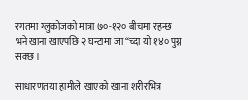रगतमा ग्लुकोजको मात्रा ७०-१२० बीचमा रहन्छ भने खाना खाएपछि २ घन्टामा जा“च्दा यो १४० पुग्न सक्छ ।

साधारणतया हामीले खाएको खाना शरीरभित्र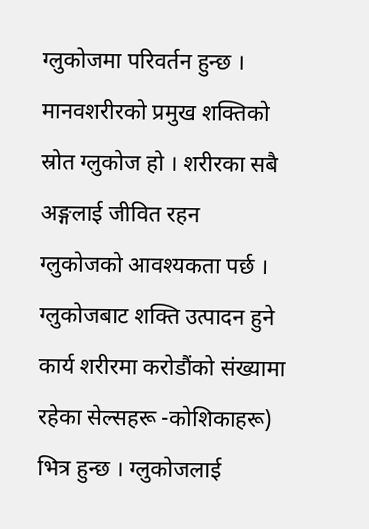ग्लुकोजमा परिवर्तन हुन्छ । मानवशरीरको प्रमुख शक्तिको स्रोत ग्लुकोज हो । शरीरका सबै अङ्गलाई जीवित रहन ग्लुकोजको आवश्यकता पर्छ । ग्लुकोजबाट शक्ति उत्पादन हुने कार्य शरीरमा करोडौंको संख्यामा रहेका सेल्सहरू -कोशिकाहरू) भित्र हुन्छ । ग्लुकोजलाई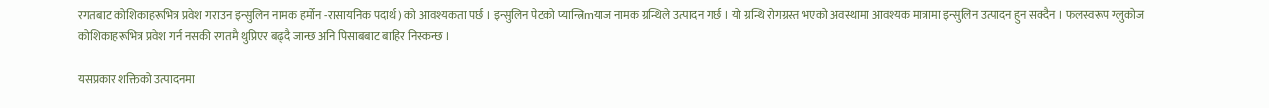रगतबाट कोशिकाहरूभित्र प्रवेश गराउन इन्सुलिन नामक हर्मोन -रासायनिक पदार्थ) को आवश्यकता पर्छ । इन्सुलिन पेटको प्यान्त्रिmयाज नामक ग्रन्थिले उत्पादन गर्छ । यो ग्रन्थि रोगग्रस्त भएको अवस्थामा आवश्यक मात्रामा इन्सुलिन उत्पादन हुन सक्दैन । फलस्वरूप ग्लुकोज कोशिकाहरूभित्र प्रवेश गर्न नसकी रगतमै थुप्रिएर बढ्दै जान्छ अनि पिसाबबाट बाहिर निस्कन्छ ।

यसप्रकार शक्तिको उत्पादनमा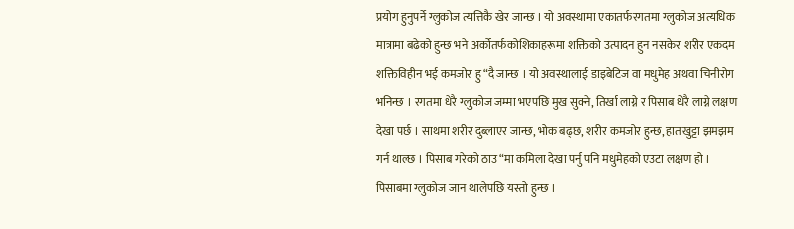प्रयोग हुनुपर्ने ग्लुकोज त्यत्तिकै खेर जान्छ । यो अवस्थामा एकातर्फरगतमा ग्लुकोज अत्यधिक मात्रामा बढेको हुन्छ भने अर्कोतर्फकोशिकाहरूमा शक्तिको उत्पादन हुन नसकेर शरीर एकदम शक्तिविहीन भई कमजोर हु“दै जान्छ । यो अवस्थालाई डाइबेटिज वा मधुमेह अथवा चिनीरोग भनिन्छ । रगतमा धेरै ग्लुकोज जम्मा भएपछि मुख सुक्ने, तिर्खा लाग्ने र पिसाब धेरै लाग्ने लक्षण देखा पर्छ । साथमा शरीर दुब्लाएर जान्छ, भोक बढ्छ, शरीर कमजोर हुन्छ, हातखुट्टा झमझम गर्न थाल्छ । पिसाब गरेको ठाउ“मा कमिला देखा पर्नु पनि मधुमेहको एउटा लक्षण हो । पिसाबमा ग्लुकोज जान थालेपछि यस्तो हुन्छ ।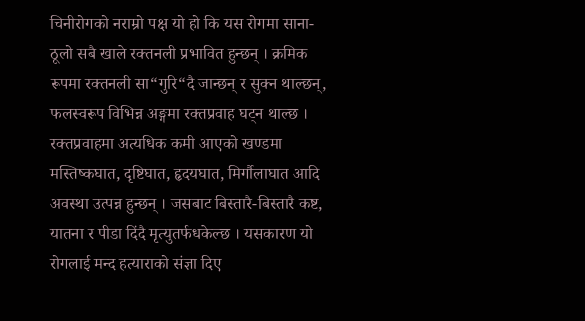चिनीरोगको नराम्रो पक्ष यो हो कि यस रोगमा साना-ठूलो सबै खाले रक्तनली प्रभावित हुन्छन् । क्रमिक रूपमा रक्तनली सा“गुरि“दै जान्छन् र सुक्न थाल्छन्, फलस्वरूप विभिन्न अङ्गमा रक्तप्रवाह घट्न थाल्छ । रक्तप्रवाहमा अत्यधिक कमी आएको खण्डमा मस्तिष्कघात, दृष्टिघात, हृदयघात, मिर्गौलाघात आदि अवस्था उत्पन्न हुन्छन् । जसबाट बिस्तारै-बिस्तारै कष्ट, यातना र पीडा दिंदै मृत्युतर्फधकेल्छ । यसकारण यो रोगलाई मन्द हत्याराको संज्ञा दिए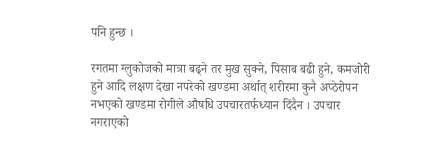पनि हुन्छ ।

रगतमा ग्लुकोजको मात्रा बढ्ने तर मुख सुक्ने, पिसाब बढी हुने, कमजोरी हुने आदि लक्षण देखा नपरेको खण्डमा अर्थात् शरीरमा कुनै अप्ठेरोपन नभएको खण्डमा रोगीले औषधि उपचारतर्फध्यान दिंदैन । उपचार नगराएको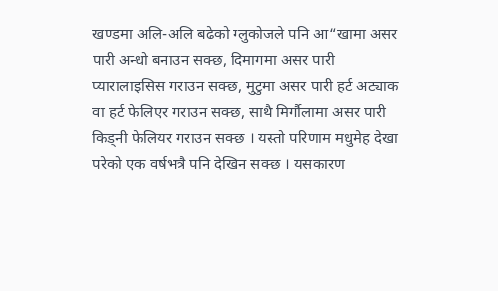खण्डमा अलि-अलि बढेको ग्लुकोजले पनि आ“खामा असर पारी अन्धो बनाउन सक्छ, दिमागमा असर पारी प्यारालाइसिस गराउन सक्छ, मुटुमा असर पारी हर्ट अट्याक वा हर्ट फेलिएर गराउन सक्छ, साथै मिर्गौलामा असर पारी किड्नी फेलियर गराउन सक्छ । यस्तो परिणाम मधुमेह देखा परेको एक वर्षभत्रै पनि देखिन सक्छ । यसकारण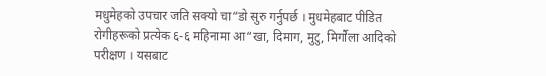मधुमेहको उपचार जति सक्यो चा“डो सुरु गर्नुपर्छ । मुधमेहबाट पीडित रोगीहरूको प्रत्येक ६-६ महिनामा आ“खा, दिमाग, मुटु, मिर्गौला आदिको परीक्षण । यसबाट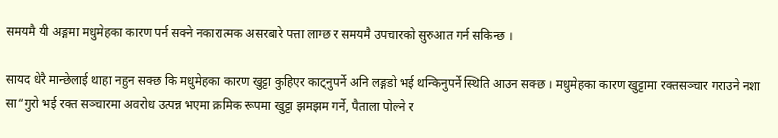समयमै यी अङ्गमा मधुमेहका कारण पर्न सक्ने नकारात्मक असरबारे पत्ता लाग्छ र समयमै उपचारको सुरुआत गर्न सकिन्छ ।

सायद धेरै मान्छेलाई थाहा नहुन सक्छ कि मधुमेहका कारण खुट्टा कुहिएर काट्नुपर्ने अनि लङ्गडो भई थन्किनुपर्ने स्थिति आउन सक्छ । मधुमेहका कारण खुट्टामा रक्तसञ्चार गराउने नशा सा“गुरो भई रक्त सञ्चारमा अवरोध उत्पन्न भएमा क्रमिक रूपमा खुट्टा झमझम गर्ने, पैताला पोल्ने र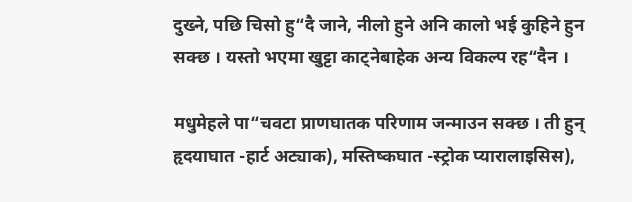दुख्ने, पछि चिसो हु“दै जाने, नीलो हुने अनि कालो भई कुहिने हुन सक्छ । यस्तो भएमा खुट्टा काट्नेबाहेक अन्य विकल्प रह“दैन ।

मधुमेहले पा“चवटा प्राणघातक परिणाम जन्माउन सक्छ । ती हुन् हृदयाघात -हार्ट अट्याक), मस्तिष्कघात -स्ट्रोक प्यारालाइसिस),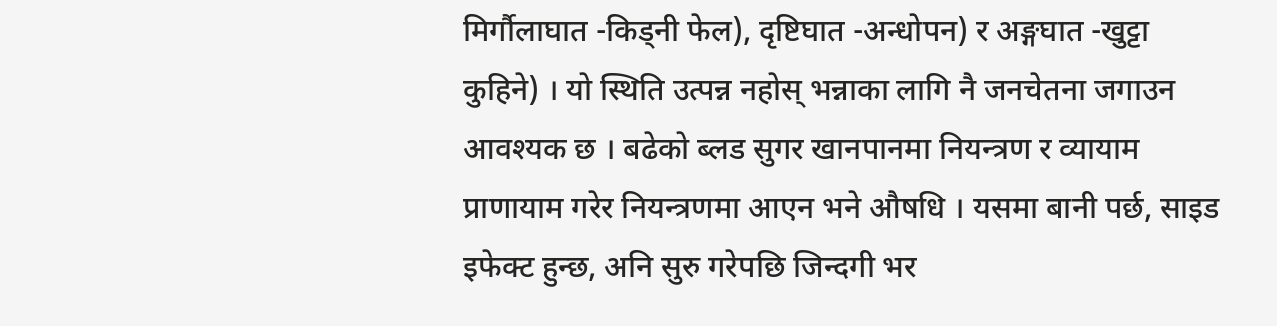मिर्गौलाघात -किड्नी फेल), दृष्टिघात -अन्धोपन) र अङ्गघात -खुट्टा कुहिने) । यो स्थिति उत्पन्न नहोस् भन्नाका लागि नै जनचेतना जगाउन आवश्यक छ । बढेको ब्लड सुगर खानपानमा नियन्त्रण र व्यायाम प्राणायाम गरेर नियन्त्रणमा आएन भने औषधि । यसमा बानी पर्छ, साइड इफेक्ट हुन्छ, अनि सुरु गरेपछि जिन्दगी भर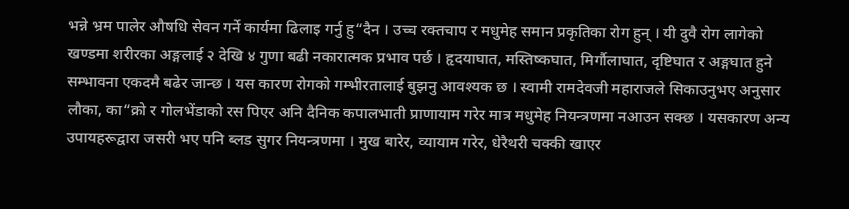भन्ने भ्रम पालेर औषधि सेवन गर्ने कार्यमा ढिलाइ गर्नु हु“दैन । उच्च रक्तचाप र मधुमेह समान प्रकृतिका रोग हुन् । यी दुवै रोग लागेको खण्डमा शरीरका अङ्गलाई २ देखि ४ गुणा बढी नकारात्मक प्रभाव पर्छ । हृदयाघात, मस्तिष्कघात, मिर्गौलाघात, दृष्टिघात र अङ्गघात हुने सम्भावना एकदमै बढेर जान्छ । यस कारण रोगको गम्भीरतालाई बुझनु आवश्यक छ । स्वामी रामदेवजी महाराजले सिकाउनुभए अनुसार लौका, का“क्रो र गोलभेंडाको रस पिएर अनि दैनिक कपालभाती प्राणायाम गरेर मात्र मधुमेह नियन्त्रणमा नआउन सक्छ । यसकारण अन्य उपायहरूद्वारा जसरी भए पनि ब्लड सुगर नियन्त्रणमा । मुख बारेर, व्यायाम गरेर, धेरैथरी चक्की खाएर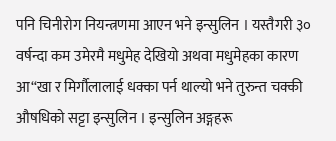पनि चिनीरोग नियन्त्रणमा आएन भने इन्सुलिन । यस्तैगरी ३० वर्षन्दा कम उमेरमै मधुमेह देखियो अथवा मधुमेहका कारण आ“खा र मिर्गौलालाई धक्का पर्न थाल्यो भने तुरुन्त चक्की औषधिको सट्टा इन्सुलिन । इन्सुलिन अङ्गहरू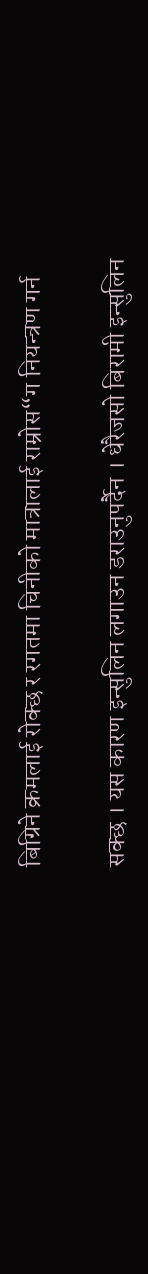बिग्रिने क्रमलाई रोक्छ र रगतमा चिनीको मात्रालाई राम्रोस“ग नियन्त्रण गर्न

सक्छ । यस कारण इन्सुलिन लगाउन डराउनुपर्दैन । धेरैजसो बिरामी इन्सुलिन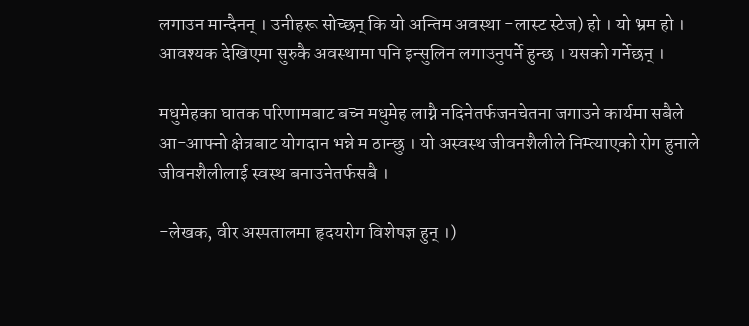लगाउन मान्दैनन् । उनीहरू सोच्छन् कि यो अन्तिम अवस्था -लास्ट स्टेज) हो । यो भ्रम हो । आवश्यक देखिएमा सुरुकै अवस्थामा पनि इन्सुलिन लगाउनुपर्ने हुन्छ । यसको गर्नेछन् ।

मधुमेहका घातक परिणामबाट बच्न मधुमेह लाग्नै नदिनेतर्फजनचेतना जगाउने कार्यमा सबैले आ-आफ्नो क्षेत्रबाट योगदान भन्ने म ठान्छु । यो अस्वस्थ जीवनशैलीले निम्त्याएको रोग हुनाले जीवनशैलीलाई स्वस्थ बनाउनेतर्फसबै ।

-लेखक, वीर अस्पतालमा हृदयरोग विशेषज्ञ हुन् ।)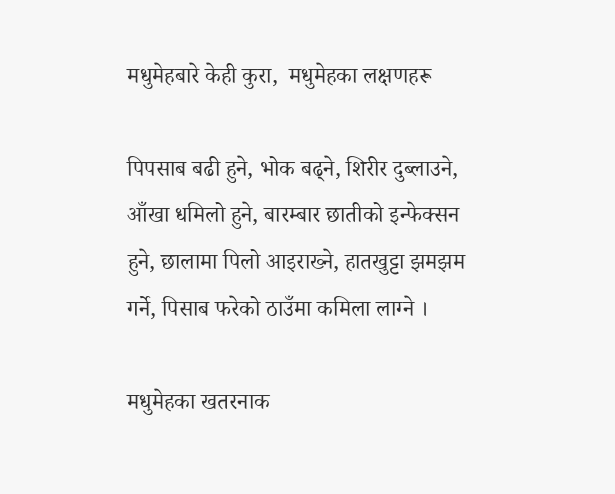मधुमेहबारे केही कुरा,  मधुमेहका लक्षणहरू

पिपसाब बढी हुने, भोक बढ्ने, शिरीर दुब्लाउने, आँखा धमिलो हुने, बारम्बार छातीको इन्फेक्सन हुने, छालामा पिलो आइराख्ने, हातखुट्टा झमझम गर्ने, पिसाब फरेको ठाउँमा कमिला लाग्ने ।

मधुमेहका खतरनाक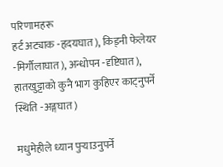परिणामहरू
हर्ट अट्याक -हृदयघात), किड्नी फेलेयर -मिर्गौलाघात), अन्धोपन -दृष्टिघात), हातखुट्टाको कुनै भाग कुहिएर काट्नुपर्ने स्थिति -अङ्गघात)

मधुमेहीले ध्यान पुर्‍याउनुपर्ने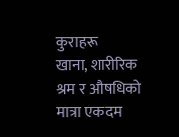कुराहरू
खाना, शारीरिक श्रम र औषधिको मात्रा एकदम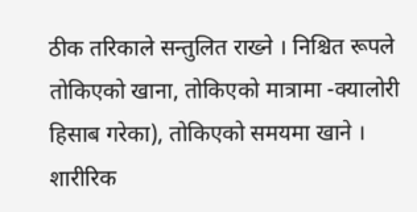ठीक तरिकाले सन्तुलित राख्ने । निश्चित रूपले तोकिएको खाना, तोकिएको मात्रामा -क्यालोरी हिसाब गरेका), तोकिएको समयमा खाने । शारीरिक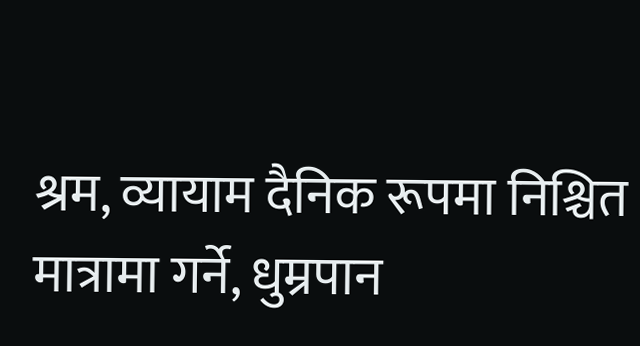श्रम, व्यायाम दैनिक रूपमा निश्चित मात्रामा गर्ने, धुम्रपान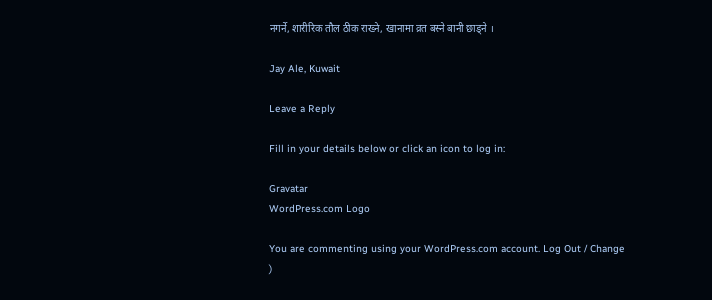नगर्ने, शारीरिक तौल ठीक राख्ने, खानामा व्रत बस्ने बानी छाड्ने ।

Jay Ale, Kuwait

Leave a Reply

Fill in your details below or click an icon to log in:

Gravatar
WordPress.com Logo

You are commenting using your WordPress.com account. Log Out / Change )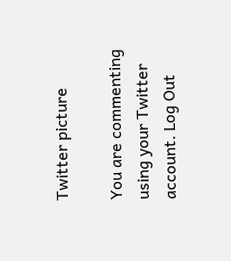Twitter picture

You are commenting using your Twitter account. Log Out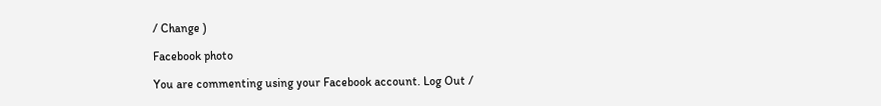/ Change )

Facebook photo

You are commenting using your Facebook account. Log Out /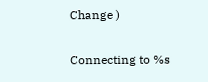Change )

Connecting to %s